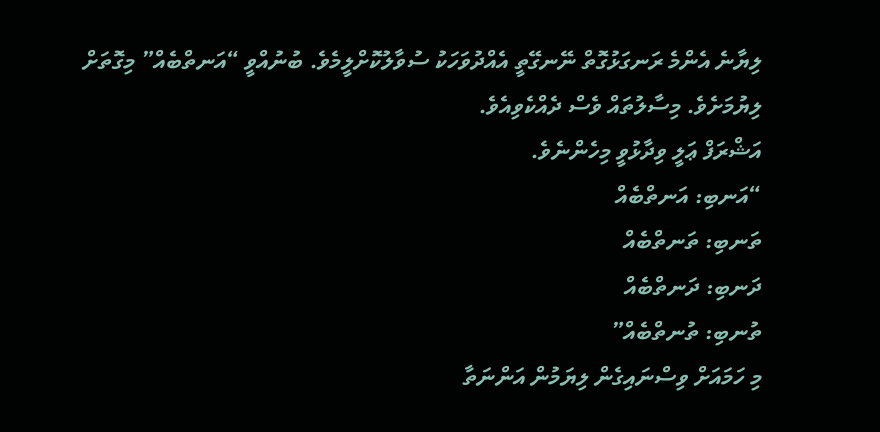ލިޔާނެ އެންމެ ރަނގަޅުގޮތް ނޭނގޭތީ އެއްދުވަހަކު ސުވާލުކޮށްލީމެވެ. ބުނުއްވީ “އަނތްބެއް” މިގޮތަށް ލިޔުމަށެވެ. މިސާލުތައް ވެސް ދެއްކެވިއެވެ.
އަޝްރަފް ޢަލީ ވިދާޅުވީ މިހެންނެވެ.
“އަނބި: އަނތްބެއް
ތަނބި: ތަނތްބެއް
ދަނބި: ދަނތްބެއް
ތުނބި: ތުނތްބެއް”
މި ހަމައަށް ވިސްނައިގެން ލިޔަމުން އަންނަތާ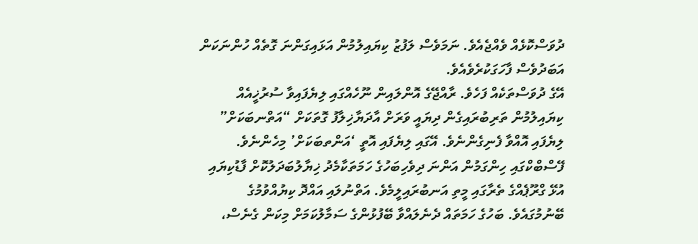ދުވަސްކޮޅެއް ވެއްޖެއެވެ. ނަމަވެސް ލަފުޒު ކިޔައިލުމުން އަޅައިގަންނަ ގޮތެއް ހުންނަކަން އަބަދުވެސް ފާހަގަކުރެވެއެވެ.
އޭގެ ދުވަސްތަކެއް ފަހެވެ. ރާއްޖޭގެ އޮންލައިން ނޫހެއްގައި ލިޔެފައިވާ ސުރުޚީއެއް ކިޔައިލުމުން ތަރިބުރައިގެން ދިޔައީ ވަރަށް އާދަޔާޚިލާފު ގޮތަކަށް “އަތްނބަކަށް” ލިޔެފައި އޮއްވާ ފެނިގެންނެވެ. އޭގައި ލިޔެފައި އޮތީ ‘އަންތބަކަށް’ މިހެންނެވެ.
ފޭސްބްކްގައި ހިންގަމުން އަންނަ ދިވެހިބަހުގެ ހަމަތަކާމެދު ޚިޔާލުބަދަލުކޮށް ފާޑުކިޔައި އުޅޭ ގްރޫޕެއްގެ ތެރާގައި މީތި އަނބުރައިލީމެވެ. އަތްނުލައި އައްދޮ ކިޔުއްވުމުގެ ބޭނުމުގައެވެ. ބަހުގެ ހަމަތައް ދެނެލައްވާ ބޭފުޅުންގެ ސަމާލުކަމަށް މިކަން ގެނެސް،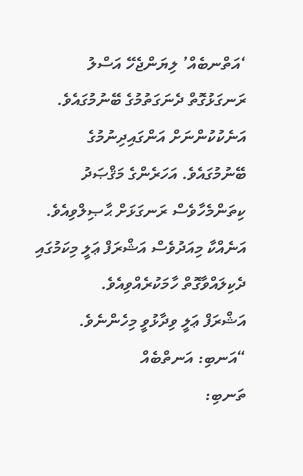‘އަތްނބެއް’ ލިޔަންޖެހޭ އަސްލު ރަނގަޅުގޮތް ދެނަގަތުމުގެ ބޭނުމުގައެވެ. އަނެކުކުންނަށް އަންގައިދިނުމުގެ ބޭނުމުގައެވެ. އަހަރެންގެ މަޤްޞަދު ކިތަންމެހާވެސް ރަނގަޅަށް ޙާޞިލްވިއެވެ.
އަނެއްކާ މިއަދުވެސް އަޝްރަފް ޢަލީ މިކަމުގައި ދެކިލައްވާގޮތް ހާމަކުރެއްވިއެވެ.
އަޝްރަފް ޢަލީ ވިދާޅުވީ މިހެންނެވެ.
“އަނބި: އަނތްބެއް
ތަނބި: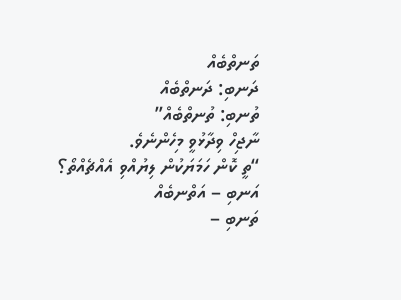ތަނތްބެއް
ދަނބި: ދަނތްބެއް
ތުނބި: ތުނތްބެއް”
ނާޖިހް ވިދާޅުވީ މިހެންނެވެ.
“ތީ ކޮން ހަމަޔަކުން ލިޔުއްވި އެއްޗެއްތޯ؟
އަނބި – އަތްނބެއް
ތަނބި –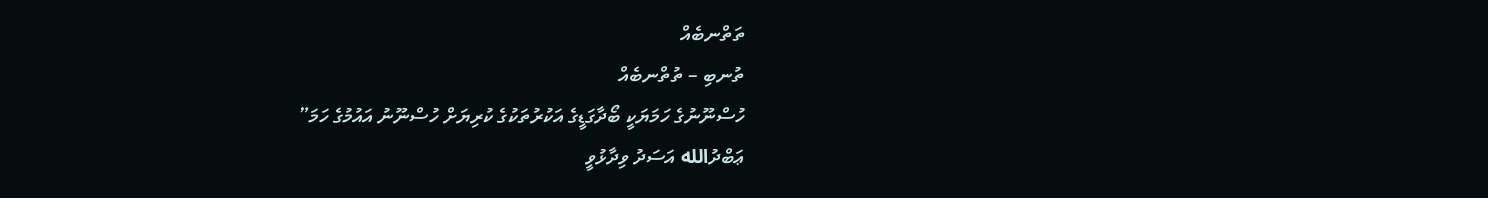ތަތްނބެއް
ތުނބި – ތުތްނބެއް
ހުސްނޫނުގެ ހަމަޔަކީ ބޯދާގަޑީގެ އަކުރުތަކުގެ ކުރިޔަށް ހުސްނޫނު އައުމުގެ ހަމަ”
ޢަބްދުالله އަސަދު ވިދާޅުވީ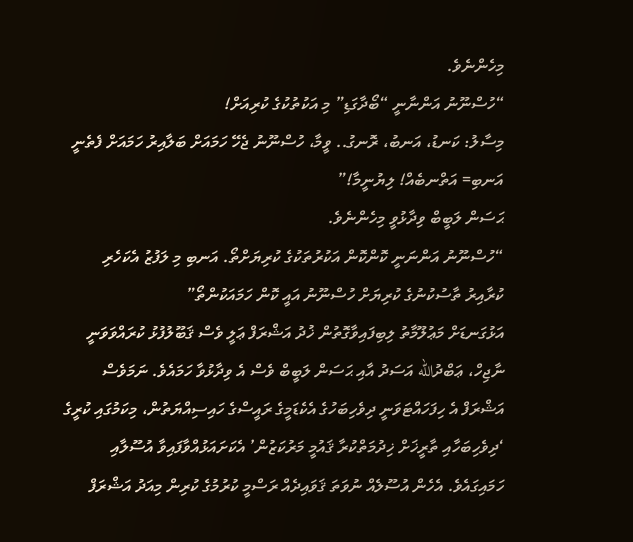މިހެންނެވެ.
“ހުސްނޫނު އަންނާނީ “ބޯދާގަޑި” މި އަކުތުކުގެ ކުރިއަށް!
މިސާލު: ކަނޑު، އަނބު، ރޮނގު.. ވީމާ، ހުސްނޫނު ޖެހޭ ހަމައަށް ބަލާއިރު ހަމައަށް ފެތެނީ އަނބި= އަތްނބެއް! ލިޔުނީމާ!”
ޙަސަން ލަބީބް ވިދާޅުވީ މިހެންނެވެ.
“ހުސްނޫނު އަންނަނީ ކޮންކޮން އަކުރުތަކުގެ ކުރިޔަށްތޯ. އަނބި މި ލަފުޒު އެކަހެރި ކުރާއިރު ތާސުކުނުގެ ކުރިޔަށް ހުސްނޫނު އައީ ކޮން ހަމައަކުންތޯ”
އަޅުގަނޑަށް މަޢުލޫމާތު ލިބިފައިވާގޮތުން ޚުދު އަޝްރަފް ޢަލީ ވެސް ޤަބޫލުފުޅު ކުރައްވަވަނީ ނާޖިހް، ޢަބްދުالله އަސަދު އާއި ޙަސަން ލަބީބް ވެސް އެ ވިދާޅުވާ ހަމައެވެ. ނަމަވެސް އަޝްރަފް އެ ހިފަހައްޓަވަނީ ދިވެހިބަހުގެ އެކެޑަމީގެ ރައީސްގެ ހައިސިއްޔަތުން، މިކަމުގައި ކުރީގެ ‘ދިވެހިބަހާއި ތާރީޚަށް ޚިދުމަތްކުރާ ޤައުމީ މަރުކަޒުން’ އެކަށައަޅުއްވާފައިވާ އުސޫލާއި ހަމައިގައެވެ. އެހެން އުސޫލެއް ނުވަތަ ޤަވައިދެއް ރަސްމީ ކުރުމުގެ ކުރިން މިއަދު އަޝްރަފް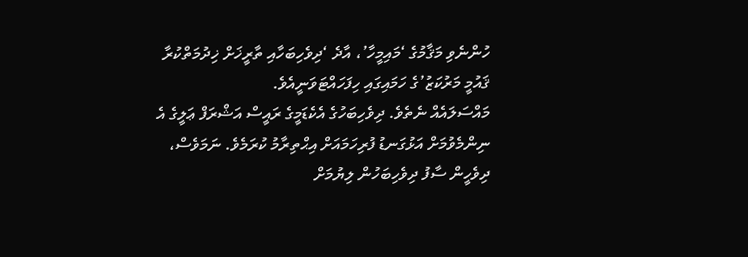ހުންނެވި މަޤާމުގެ ‘މައިމީހާ’، އާދެ ‘ދިވެހިބަހާއި ތާރީޚަށް ޚިދުމަތްކުރާ ޤައުމީ މަރުކަޒު’ގެ ހަމައިގައި ހިފަހައްޓަވަނީއެވެ.
މައްސަލައެއް ނެތެވެ. ދިވެހިބަހުގެ އެކެޑަމީގެ ރައީސް އަޝްރަފް ޢަލީގެ އެ ނިންމެވުމަށް އަޅުގަނޑު ފުރިހަމައަށް އިޙްތިރާމު ކުރަމެވެ. ނަމަވެސް، ދިވެހީން ސާފު ދިވެހިބަހުން ލިޔުމަށް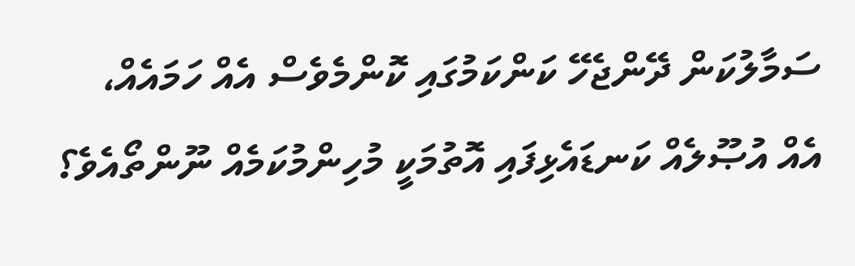ސަމާލުކަން ދޭންޖެހޭ ކަންކަމުގައި ކޮންމެވެސް އެއް ހަމައެއް، އެއް އުޞޫލެއް ކަނޑައެޅިފައި އޮތުމަކީ މުހިންމުކަމެއް ނޫންތޯއެވެ؟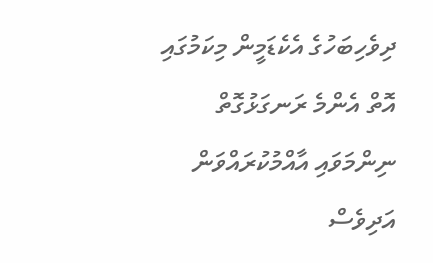ދިވެހިބަހުގެ އެކެޑަމީން މިކަމުގައި އޮތް އެންމެ ރަނގަޅުގޮތް ނިންމަވައި އާއްމުކުރައްވަން އަދިވެސް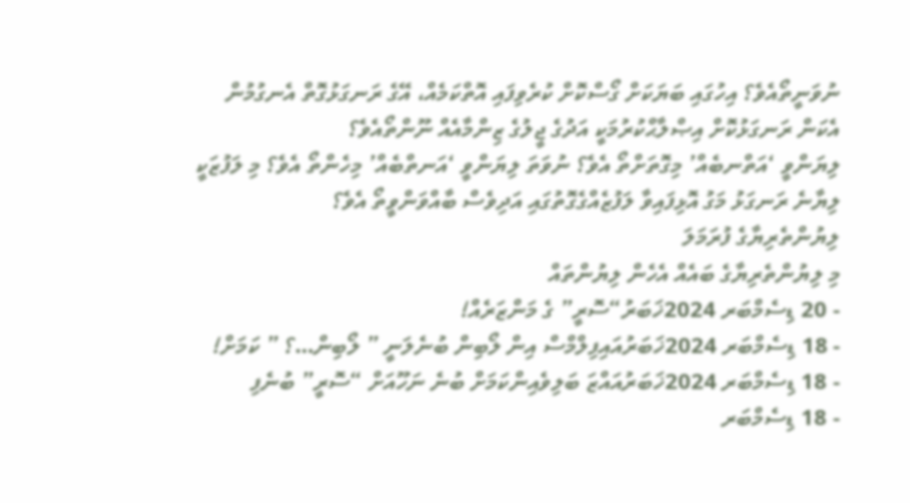ނުވަނީތޯއެވެ؟ އިހުގައި ބަޔަކަށް ގޯސްކޮށް ކުރެވިފައި އޮތްކަމެއް، އޭގެ ރަނގަޅުގޮތް އެނގުމުން އެކަން ރަނގަޅުކޮށް އިޞްލާޙްކުރުމަކީ އަދުގެ ޖީލުގެ ޒިންމާއެއް ނޫންތޯއެވެ؟
ލިޔަންވީ ‘އަތްނބެއް’ މިގޮތަށްތޯ އެވެ؟ ނުވަތަ ލިޔަންވީ ‘އަނތްބެއް’ މިހެންތޯ އެވެ؟ މި ލަފުޒަކީ ލިޔާނެ ރަނގަޅު މަގު އޮޅިފައިވާ ލަފުޒެއްގެގޮތުގައި އަދިވެސް ބާއްވަންވީތޯ އެވެ؟
ލިޔުންތެރިޔާގެ ފުރަމަލަ
މި ލިޔުންތެރިޔާގެ ބައެއް އެހެން ލިޔުންތައް
- 20 ޑިސެމްބަރ 2024ޚަބަރު“ސޮރީ” ގެ މަންޒަރެއް!
- 18 ޑިސެމްބަރ 2024ޚަބަރުއައިފިލްމްސް އިން ލޯބިން ބުނެލަނީ ” ލޯބިން…؟ ” ކަމަށް!
- 18 ޑިސެމްބަރ 2024ޚަބަރުއައްޒަ ބަލިވެއިންކަމަށް ބުނެ ނަހޫއަށް “ސޮރީ” ބުނެފި
- 18 ޑިސެމްބަރ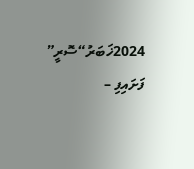2024ޚަބަރު“ސޮރީ” ފަށައިފި –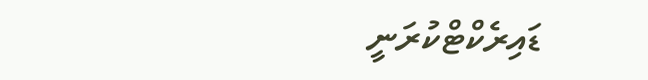ޑައިރެކްޓްކުރަނީ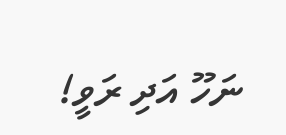ނަހޫ އަދި ރަވީ!